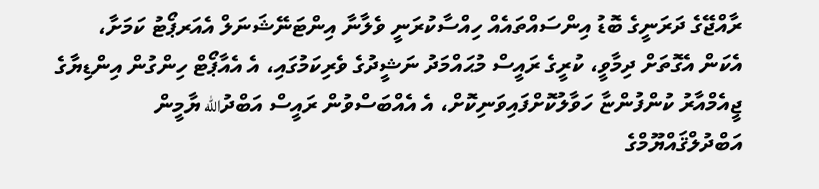ރާއްޖޭގެ ދަރަނީގެ ބޮޑު އިންސައްތައެއް ހިއްސާކުރަނީ ވެލާނާ އިންޓަނޭޝަނަލް އެއަރޕޯޓު ކަމަށާ، އެކަން އެގޮތަށް ދިމާވީ، ކުރީގެ ރައީސް މުޙައްމަދު ނަޝީދުގެ ވެރިކަމުގައި، އެ އެއާޕޯޓް ހިންގުން އިންޑިޔާގެ ޖީއެމްއާރު ކުންފުންޏާ ހަވާލުކޮށްފައިވަނިކޮށް، އެ އެއްބަސްވުން ރައީސް އަބްދުالله ޔާމީން އަބްދުލްޤައްޔޫމްގެ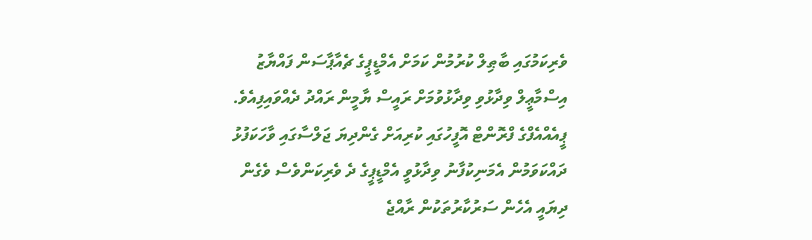ވެރިކަމުގައި ބާޠިލް ކުރުމުން ކަމަށް އެމްޑީޕީގެ ޗެއާޕާސަން ފައްޔާޒު އިސްމާޢީލް ވިދާޅުވި ވިދާޅުވުމަށް ރައީސް ޔާމީން ރައްދު ދެއްވައިފިއެވެ.
ޕީއެއްއެފްގެ ފްރޮންޓް އޮފީހުގައި ކުރިއަށް ގެންދިޔަ ޖަލްސާގައި ވާހަކަފުޅު ދައްކަވަމުން އެމަނިކުފާނު ވިދާޅުވީ އެމްޑީޕީގެ ދެ ވެރިކަންވެސް ވެގެން ދިޔައީ އެހެން ސަރުކާރުތަކުން ރާއްޖެ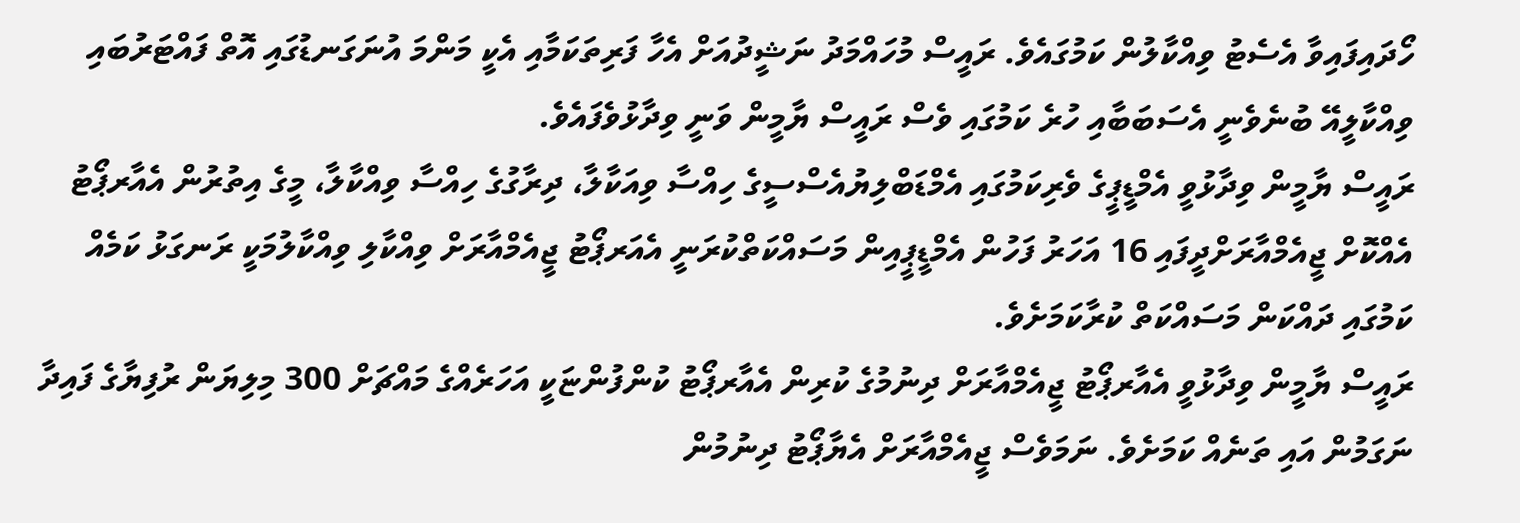ހޯދައިފައިވާ އެސެޓު ވިއްކާލުން ކަމުގައެވެ. ރައީސް މުހައްމަދު ނަޝީދުއަށް އެހާ ފަރިތަކަމާއި އެކީ މަންމަ އުނަގަނޑުގައި އޮތް ފައްޓަރުބައި ވިއްކާލީއޭ ބުނެވެނީ އެސަބަބާއި ހުރެ ކަމުގައި ވެސް ރައީސް ޔާމީން ވަނީ ވިދާޅުވެފައެވެ.
ރައީސް ޔާމީން ވިދާޅުވީ އެމްޑީޕީގެ ވެރިކަމުގައި އެމްޑަބްލިޔުއެސްސީގެ ހިއްސާ ވިއަކާލާ، ދިރާގުގެ ހިއްސާ ވިއްކާލާ، މީގެ އިތުރުން އެއާރޕޯޓު އެއްކޮށް ޖީއެމްއާރަށްދީފައި 16 އަހަރު ފަހުން އެމްޑީޕީއިން މަސައްކަތްކުރަނީ އެއަރޕޯޓު ޖީއެމްއާރަށް ވިއްކާލި ވިއްކާލުމަކީ ރަނގަޅު ކަމެއް ކަމުގައި ދައްކަން މަސައްކަތް ކުރާކަމަށެވެ.
ރައީސް ޔާމީން ވިދާޅުވީ އެއާރޕޯޓު ޖީއެމްއާރަށް ދިނުމުގެ ކުރިން އެއާރޕޯޓު ކުންފުންޏަކީ އަހަރެއްގެ މައްޗަށް 300 މިލިޔަން ރުފިޔާގެ ފައިދާ ނަގަމުން އައި ތަނެއް ކަމަށެވެ. ނަމަވެސް ޖީއެމްއާރަށް އެޔާޕޯޓު ދިނުމުން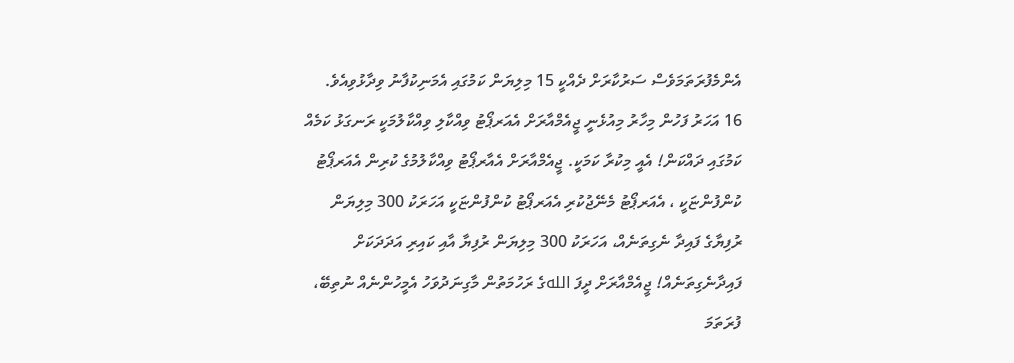އެންމެފުރަތަމަވެސް ސަރުކާރަށް ދެއްކީ 15 މިލިޔަން ކަމުގައި އެމަނިކުފާނު ވިދާޅުވިއެވެ.
16 އަހަރު ފަހުން މިހާރު މިއުޅެނީ ޖީއެމްއާރަށް އެއަރޕޯޓު ވިއްކާލި ވިއްކާލުމަކީ ރަނގަޅު ކަމެއް ކަމުގައި ދައްކަން! އެއީ މިކުރާ ކަމަކީ. ޖީއެމްއާރަށް އެއާރޕޯޓު ވިއްކާލުމުގެ ކުރިން އެއަރޕޯޓު ކުންފުންޏަކީ ، އެއަރޕޯޓު މެނޭޖުކުރި އެއަރޕޯޓު ކުންފުންޏަކީ އަހަރަކު 300 މިލިޔަން ރުފިޔާގެ ފައިދާ ނެގިތަނެއް، އަހަރަކު 300 މިލިޔަން ރުފިޔާ އާއި ކައިރި އަދަދަކަށް ފައިދާނެގިތަނެއް! ޖީއެމްއާރަށް ދީފަ اللهގެ ރަހުމަތުން މާގިނަދުވަހު އެމީހުންނެއް ނުތިބޭ، ފުރަތަމަ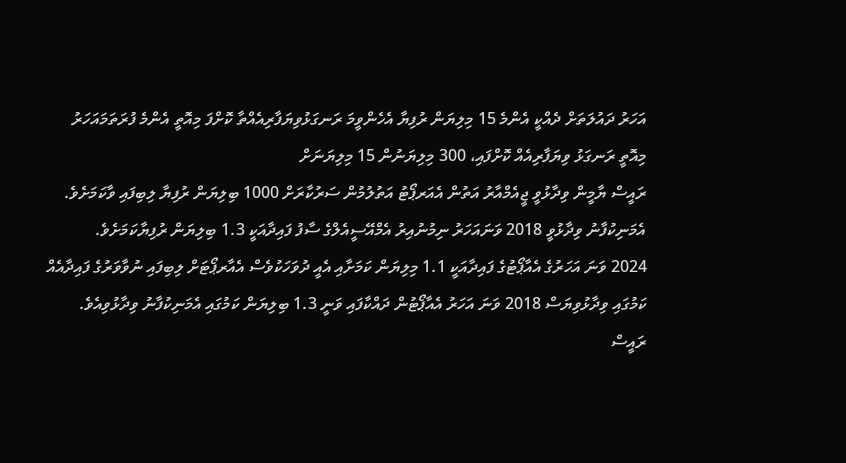އަހަރު ދައުލަތަށް ދެއްކީ އެންމެ 15 މިލިޔަން ރުފިޔާ އެހެންވީމަ ރަނގަޅުވިޔަފާރިއެއްތާ ކޮށްފަ މިއޮތީ އެންމެ ފުރަތަމައަހަރު މިއޮތީ ރަނގަޅު ވިޔަފާރިއެއް ކޮށްފައި، 300 މިލިޔަނުން 15 މިލިޔަނަށް
ރައީސް ޔާމީން ވިދާޅުވީ ޖީއެމްއާރު އަތުން އެއަރޕޯޓު އަތުލުމުން ސަރުކާރަށް 1000 ބިލިޔަން ރުފިޔާ ލިބިފައި ވާކަމަށެވެ. އެމަނިކުފާނު ވިދާޅުވީ 2018 ވަނައަހަރު ނިމުނުއިރު އެމްއޭސީއެލްގެ ސާފު ފައިދާއަކީ 1.3 ބިލިޔަން ރުފިޔާކަމަށެވެ.
2024 ވަނަ އަހަރުގެ އެއާޕޯޓުގެ ފައިދާއަކީ 1.1 މިލިޔަން ކަމަށާއި އެއީ ދުވަހަކުވެސް އެއާރޕޯޓަށް ލިބިފައި ނުވާވަރުގެ ފައިދާއެއް ކަމުގައި ވިދާޅުވިޔަސް 2018 ވަނަ އަހަރު އެއާޕޯޓުން ދައްކާފައި ވަނީ 1.3 ބިލިޔަން ކަމުގައި އެމަނިކުފާނު ވިދާޅުވިއެވެ.
ރައީސް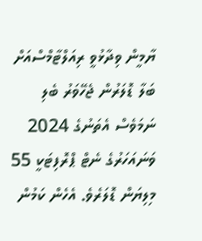ޔާމީން ވިދާޅުވީ ރިއަލްޓާމްސްއަށް ބަލާ ޑޮލަރުން ޖެހޭވަރު ބެލި ނަމަވެސް އެތަނުގެ 2024 ވަނައަހަރުގެ ނެޓް ޕްރޮފިޓަކީ 55 މިލިޔަން ޑޮލަރެވެ. އެހެން ކަމުން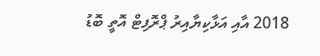2018 އާއި އަޅާކިޔާއިރު ޕްރޮފިޓް އޮތީ ބޮޑު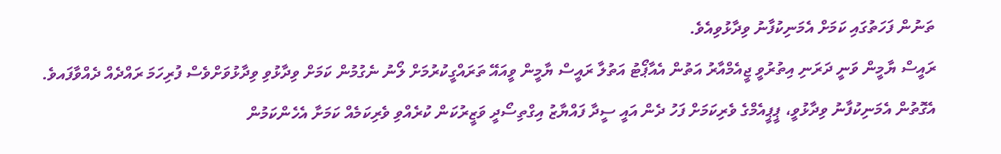ތަނުން ފަހަތުގައި ކަމަށް އެމަނިކުފާނު ވިދާޅުވިއެވެ.
ރައީސް ޔާމީން ވަނީ ދަރަނި އިތުރުވީ ޖީއެމްއާރު އަތުން އެއާޕޯޓު އަތުލާ ރައީސް ޔާމީން ވީއައޭ ތަރައްގީކުރުމަށް ލޯނު ނެގުމުން ކަމަށް ވިދާޅުވި ވިދާޅުވަށްވެސް ފުރިހަމަ ރައްދެއް ދެއްވާފައވެ. އެގޮތުން އެމަނިކުފާނު ވިދާޅުވީ، ޕީޕީއެމްގެ ވެރިކަމަށް ފަހު ދެން އައީ ސީދާ ފައްޔާޒު އިގްތިސޯދީ ވަޒީރުކަން ކުރެއްވި ވެރިކަމެއް ކަމަށާ އެހެންކަމުން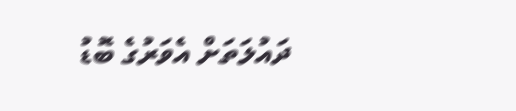ދައުލަތަށް އެވަރުގެ ބޮޑު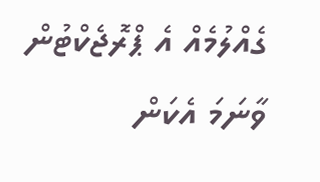ގެއްލުމެއް އެ ޕްރޮޖެކްޓުން ވާނަމަ އެކަން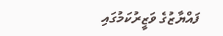ފައްޔާޒުގެ ވަޒީރުކަމުގައި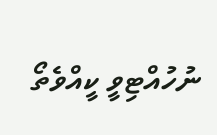ނުހުއްޓިވީ ކީއްވެތޯ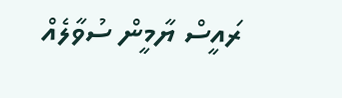ރައީސް ޔާމީން ސުވާލެއް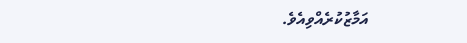އަމާޒުކުރެއްވިއެވެ.